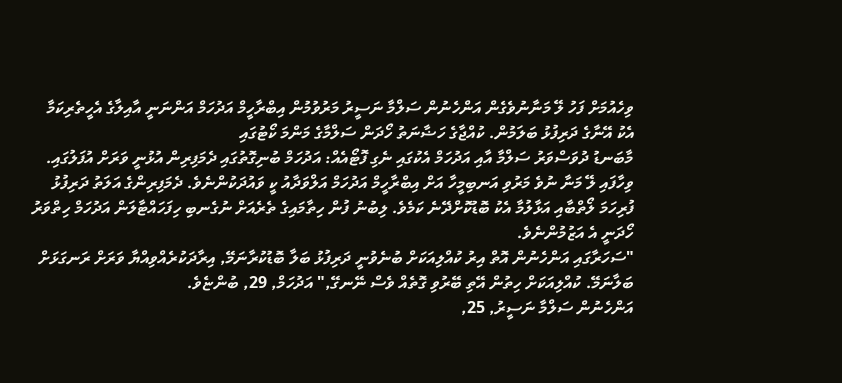ވިހެއުމަށް ފަހު ލޭ މަނާނުވެގެން އަންހެނުން ސަލްމާ ނަސީރު މަރުވުމުން އިބްރާހީމް އަދުހަމް އަންނަނީ އާއިލާގެ އެހީތެރިކަމާ އެކު އޭނާގެ ދަރިފުޅު ބަލަމުން. ކުއްޖާގެ ހަޟާނަތު ހޯދަން ސަލްމާގެ މަންމަ ކޯޓުގައި
މާބަނޑު ދުވަސްވަރު ސަލްމާ އާއި އަދުހަމް އެކުގައި ނެގި ފޮޓޯއެއް: އަދުހަމް ބުނިގޮތުގައި ދެމަފިރިން އުޅުނީ ވަރަށް އުފަލުގައި.
ވިހާފައި ލޭ މަނާ ނުވެ މަރުވި އަނބިމީހާ އަށް އިބްރާހީމް އަދުހަމް އަލްވަދާއު ކީ ވައުދަކުންނެވެ. ދެމަފިރިންގެ އަލަތު ދަރިފުޅު ފުރިހަމަ ލޯތްބާއި އަޅާލުމާ އެކު ބޮޑުކޮށްދޭނެ ކަމެވެ. ލިބުނު ފުން ހިތާމައިގެ ތެރެއަށް ނުގެނބި ހިފަހައްޓާލަން އަދުހަމް ހިތްވަރު ހޯދަނީ އެ އަޒުމުންނެވެ.
"ސަހަރާގައި އަންހެނުން އޮތް އިރު ކުއްލިއަކަށް ބުނެވުނީ ދަރިފުޅު ބަލާ ބޮޑުކުރާނަމޭ, އިރާދަކުރެއްވިއްޔާ ވަރަށް ރަނގަޅަށް ބަލާނަމޭ. ކުއްލިއަކަށް ހިތުން އޭތި ބޭރުވި ގޮތެއް ވެސް ނޭނގޭ," އަދުހަމް, 29, ބުންޏެވެ.
އަންހެނުން ސަލްމާ ނަސީރު, 25,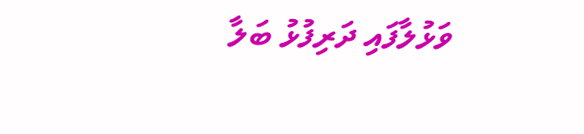ވަޅުލާފައި ދަރިފުޅު ބަލާ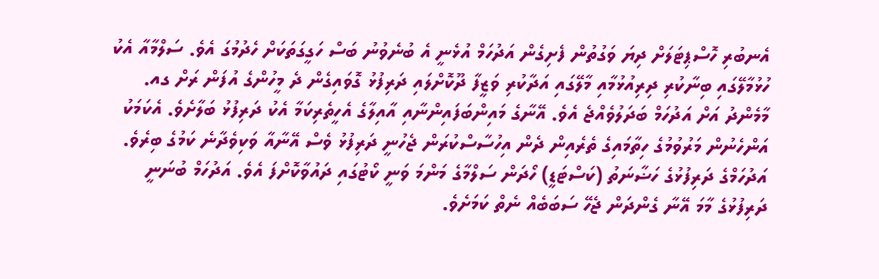އެނބުރި ހޮސްޕިޓަލަށް ދިޔަ ވަގުތުން ފެށިގެން އަދުހަމް އުޅެނީ އެ ބުނެވުނު ބަސް ހަގީގަތަކަށް ހެދުމުގަ އެވެ. ސަލްމާއާ އެކު ހުޅުމާލޭގައި ބިނާކުރި ދިރިއުޅުމާއި މާލޭގައި އަދާކުރި ވަޒީފާ ދޫކޮށްލައި ދަރިފުޅު ގޮވައިގެން ދެ މީހުންގެ އުފަން ރަށް ގއ. މާމެންދު އަށް އަދުހަމް ބަދަލުވެއްޖެ އެވެ. އޭނާގެ މައިންބަފައިންނާއި އާއިލާގެ އެހީތެރިކަމާ އެކު ދަރިފުޅު ބަލާށެވެ. އެކަމަކު އަންހެނުން މަރުވުމުގެ ހިތާމައިގެ ތެރެއިން ދެން އިހުސާސްކުރަން ޖެހުނީ ދަރިފުޅު ވެސް އޭނާއާ ވަކިވެދާނެ ކަމުގެ ބިރެވެ.
އަދުހަމްގެ ދަރިފުޅުގެ ހަޟާނަތު (ކަސްޓަޑީ) ހޯދަން ސަލްމާގެ މަންމަ ވަނީ ކޯޓުގައި ދައުވާކޮށްފަ އެވެ. އަދުހަމް ބުނަނީ ދަރިފުޅުގެ މާމަ އޭނާ ގެންދަން ޖެހޭ ސަބަބެއް ނެތް ކަމަށެވެ.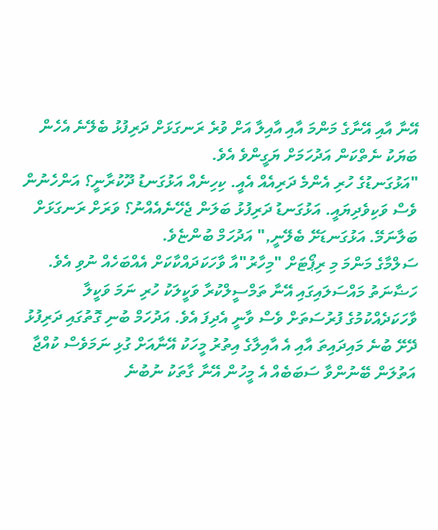އޭނާ އާއި އޭނާގެ މަންމަ އާއި އާއިލާ އަށް ވުރެ ރަނގަޅަށް ދަރިފުޅު ބެލޭނެ އެހެން ބަޔަކު ނެތްކަން އަދުހަމަށް ޔަގީންވެ އެވެ.
"އަޅުގަނޑުގެ ހުރި އެންމެ ދަރިއެއް އެއީ. ކިހިނެއް އަޅުގަނޑު ދޫކުރާނީ؟ އަންހެނުން ވެސް ވަކިވެދިޔައީ. އަޅުގަނޑު ދަރިފުޅު ބަލަން ޖެހޭނެއެއްނު؟ ވަރަށް ރަނގަޅަށް ބަލާނަމޭ. އަޅުގަނޑަށޭ ބެލޭނީ," އަދުހަމް ބުންޏެވެ.
ސަލްމާގެ މަންމަ މި ރިޕޯޓަށް "މިހާރު"އާ ވާހަކަދައްކާކަށް އެއްބަހެއް ނުވި އެވެ. ހަޟާނަތު މައްސަލައިގައި އޭނާ ތަމްސީލްކުރާ ވަކީލަކު ހުރި ނަމަ ވަކީލާ ވާހަކަދެއްކުމުގެ ފުރުސަތަށް ވެސް ވާނީ އެދިފަ އެވެ. އަދުހަމް ބުނި ގޮތުގައި ދަރިފުޅު ދޭށޭ ބުނެ މައިދައިތަ އާއި އެ އާއިލާގެ އިތުރު މީހަކު އޭނާއަށް ގުޅި ނަމަވެސް ކުއްޖާ އަތުލަން ބޭނުންވާ ސަބަބެއް އެ މީހުން އޭނާ ގާތަކު ނުބުނެ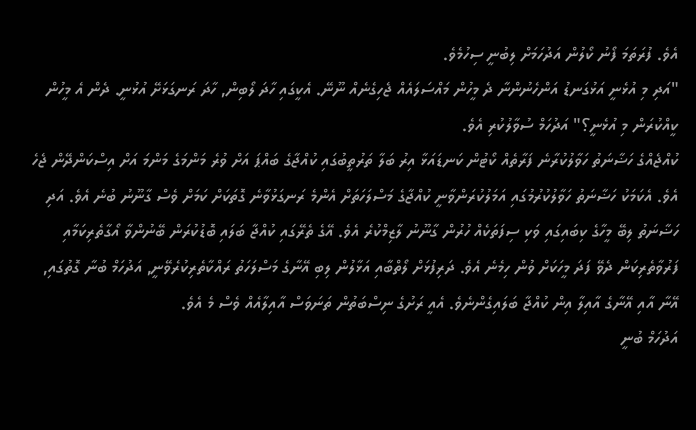އެވެ. ފުރަތަމަ ފޯނު ކޯލުން އަދުހަމަށް ލިބުނީ ސިހުމެވެ.
"އަދި މި އުޅެނީ އަޅުގަނޑު އަންހެނުންނާ ދެ މީހުން މައްސަލައެއް ޖެހިގެނެއް ނޫނޭ. އެކީގައި ހާދަ ލޯބިން, ހާދަ ރަނގަޅަށޭ އުޅުނީ. ދެން އެ މީހުން ކީއްކުރަން މި އުޅެނީ؟" އަދުހަމް ސުވާލުކުރި އެވެ.
ކުއްޖެއްގެ ހަޟާނަތު ހަވާލުކުރާނެ ފަރާތެއް ކޯޓުން ކަނޑައަޅާ އިރު ބަލާ ތަރުތީބުގައި ކުއްޖާގެ ބައްޕަ އަށް ވުރެ މަންމަގެ މަންމަ އަށް އިސްކަންދޭން ޖެހެ އެވެ. އެކަމަކު ހަޟާނަތު ހަވާލުކުރުމުގައި އަމަލުކުރަންވާނީ ކުއްޖާގެ މަސްލަހަތަށް އެންމެ ރަނގަޅުވާނެ ގޮތަކަށް ކަމަށް ވެސް ގާނޫނު ބުނެ އެވެ. އަދި ހަޟާނަތު ލިބޭ މީހާގެ ކިބައިގައި ވަކި ސިފަތަކެއް ހުރުން ގާނޫނު ލާޒިމްކުރެ އެވެ. އޭގެ ތެރޭގައި ކުއްޖާ ބަލައި ބޮޑުކުރަން ބޭނުންވާ އޯގާތެރިކަމާއި ފަރުވާތެރިކަން ދެވޭ ފަދަ މީހަކަށް ވުން ހިމެނެ އެވެ. ދަރިފުޅަށް ލޯތްބާއި އަޅާލުން ލިބި އޭނާގެ މަސްލަހަތު ރައްކާތެރިކުރެވޭނީ, އަދުހަމް ބުނާ ގޮތުގައި, އޭނާ އާއި އޭނާގެ އާއިލާ އިން ކުއްޖާ ބަލައިގެންނެވެ. އެއީ ރަށުގެ ނިސްބަތުން ތަނަވަސް އާއިލާއެއް ވެސް މެ އެވެ.
އަދުހަމް ބުނީ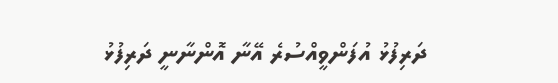ދަރިފުޅު އުފަންވީއްސުރެ އޭނާ އޮންނާނީ ދަރިފުޅު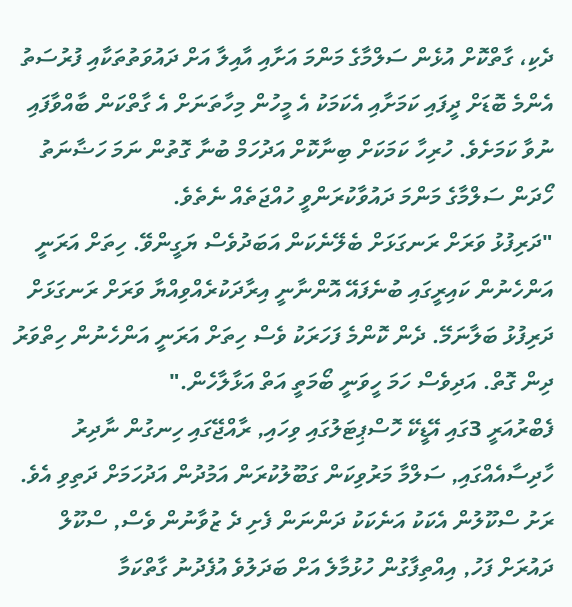ދެކި، ގާތްކޮށް އުޅެން ސަލްމާގެ މަންމަ އަށާއި އާއިލާ އަށް ދައުވަތުތަކާއި ފުރުސަތު އެންމެ ބޮޑަށް ދީފައި ކަމަށާއި އެކަމަކު އެ މީހުން މިހާތަނަށް އެ ގާތްކަން ބާއްވާފައި ނުވާ ކަމަށެވެ. ހުރިހާ ކަމަކަށް ބިނާކޮށް އަދުހަމް ބުނާ ގޮތުން ނަމަ ހަޟާނަތު ހޯދަން ސަލްމާގެ މަންމަ ދައުވާކުރަންވީ ހުއްޖަތެއް ނެތެވެ.
"ދަރިފުޅު ވަރަށް ރަނގަޅަށް ބެލޭނެކަން އަބަދުވެސް ޔަގީންވޭ. ހިތަށް އަރަނީ އަންހެނުން ކައިރީގައި ބުނެފައޭ އޮންނާނީ އިރާދަކުރެއްވިއްޔާ ވަރަށް ރަނގަޅަށް ދަރިފުޅު ބަލާނަމޭ. ދެން ކޮންމެ ފަހަރަކު ވެސް ހިތަށް އަރަނީ އަންހެނުން ހިތްވަރު ދިން ގޮތް. އަދިވެސް ހަމަ ހީވަނީ ބޯމަތީ އަތް އަޅާލާހެން."
ފެބްރުއަރީ 3ގައި އޭޑީކޭ ހޮސްޕިޓަލުގައި ވިހައި, ރާއްޖޭގައި ހިނގުން ނާދިރު ހާދިސާއެއްގައި, ސަލްމާ މަރުވިކަން ގަބޫލުކުރަން އަމުދުން އަދުހަމަށް ދަތިވި އެވެ. ރަށު ސްކޫލުން އެކަކު އަނެކަކު ދަންނަން ފެށި ދެ ޒުވާނުން ވެސް, ސްކޫލް ދައުރަށް ފަހު, އިއްތިފާގުން ހުޅުމާލެ އަށް ބަދަލުވެ އުފެދުނު ގާތްކަމާ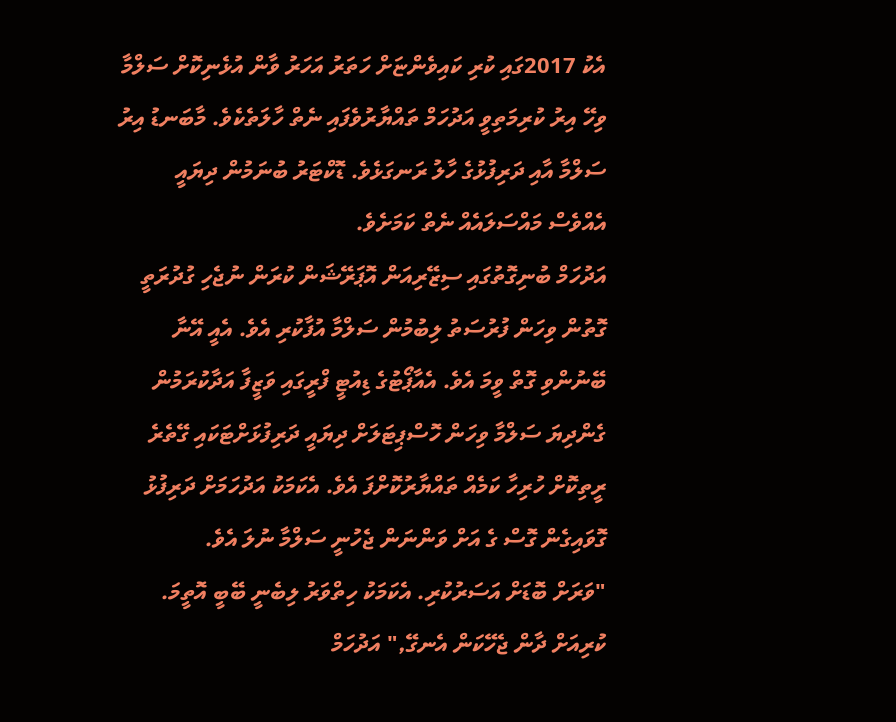އެކު 2017ގައި ކުރި ކައިވެންޏަށް ހަތަރު އަހަރު ވާން އުޅެނިކޮށް ސަލްމާ ވިހޭ އިރު ކުރިމަތިވީ އަދުހަމް ތައްޔާރުވެފައި ނެތް ހާލަތެކެވެ. މާބަނޑު އިރު ސަލްމާ އާއި ދަރިފުޅުގެ ހާލު ރަނގަޅެވެ. ޑޮކްޓަރު ބުނަމުން ދިޔައީ އެއްވެސް މައްސަލައެއް ނެތް ކަމަށެވެ.
އަދުހަމް ބުނިގޮތުގައި ސިޒޭރިއަން އޮޕަރޭޝަން ކުރަން ނުޖެހި ގުދުރަތީ ގޮތުން ވިހަން ފުރުސަތު ލިބުމުން ސަލްމާ އުފާކުރި އެވެ. އެއީ އޭނާ ބޭނުންވި ގޮތް ވީމަ އެވެ. އެއާޕޯޓުގެ ޑިއުޓީ ފްރީގައި ވަޒީފާ އަދާކުރަމުން ގެންދިޔަ ސަލްމާ ވިހަން ހޮސްޕިޓަލަށް ދިޔައީ ދަރިފުޅަށްޓަކައި ގޭތެރެ ރީތިކޮށް ހުރިހާ ކަމެއް ތައްޔާރުކޮށްފަ އެވެ. އެކަމަކު އަދުހަމަށް ދަރިފުޅު ގޮވައިގެން ގޮސް ގެ އަށް ވަންނަން ޖެހުނީ ސަލްމާ ނުލަ އެވެ.
"ވަރަށް ބޮޑަށް އަސަރުކުރި. އެކަމަކު ހިތްވަރު ލިބެނީ ބޭބީ އޮތީމަ. ކުރިއަށް ދާން ޖެހޭކަން އެނގޭ," އަދުހަމް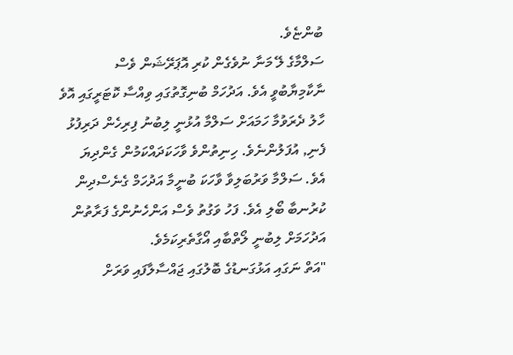ބުންޏެވެ.
ސަލްމާގެ ލޭ މަނާ ނުވެގެން ކުރި އޮޕަރޭޝަން ވެސް ނާކާމިޔާބުވީ އެވެ. އަދުހަމް ބުނިގޮތުގައި ވިއްސާ ކޮޓަރީގައި އޮވެ ހާލު ދެރަވުމާ ހަމައަށް ސަލްމާ އުޅުނީ ލިބުނު ފިރިހެން ދަރިފުޅު ފެނި, އުފަލުންނެވެ. ހިނިތުންވެ ވާހަކަދައްކަމުން ގެންދިޔަ އެވެ. ސަލްމާ ވަރުބަލިވާ ވާހަކަ ބުނީމާ އަދުހަމް ގެނެސްދިން ކުރުނބާ ބޯލި އެވެ. ފަހު ވަގުތު ވެސް އަންހެނުންގެ ފަރާތުން އަދުހަމަށް ލިބުނީ ލޯތްބާއި އޯގާތެރިކަމެވެ.
"އަތް ނަގައި އަޅުގަނޑުގެ ބޮލުގައި ޖައްސާލާފައި ވަރަށް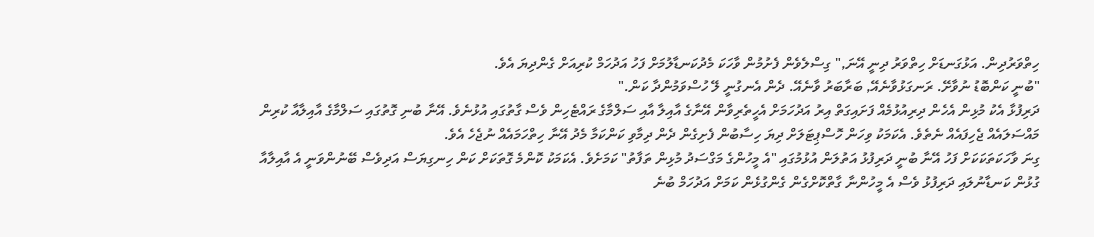ހިތްވަރުދިން. އަޅުގަނޑަށް ހިތްވަރު ދިނީ އޭނަ," ގިސްލެވެން ފެށުމުން ވާހަކަ މެދުކަނޑާލުމަށް ފަހު އަދުހަމް ކުރިއަށް ގެންދިޔަ އެވެ.
"ބުނީ ކަންބޮޑު ނުވާށޭ. ރަނގަޅުވާނެއޭ, ބަރާބަރު ވާނެއޭ. ދެން އެނގުނީ ލޭ ހުސްވަމުންދާ ކަން."
ދަރިފުޅާ އެކު މުޅިން އެހެން ދިރިއުޅުމެއް ފަށައިގަތް އިރު އަދުހަމަށް އެހީތެރިވާން އޭނާގެ އާއިލާ އާއި ސަލްމާގެ ރައްޓެހިން ވެސް ގާތުގައި އުޅުނެވެ. އޭނާ ބުނި ގޮތުގައި ސަލްމާގެ އާއިލާއާ ކުރިން މައްސަލައެއް ޖެހިފައެއް ނެތެވެ. އެކަމަކު ވިހަން ހޮސްޕިޓަލަށް ދިޔަ ހިސާބުން ފެށިގެން ދެން ދިމާވި ކަންކަމާ މެދު އޭނާ ހިތްހަމައެއް ނުޖެހެ އެވެ.
ގިނަ ވާހަކަތަކަކަށް ފަހު އޭނާ ބުނީ ދަރިފުޅު އަތުލަން އުޅުމުގައި "އެ މީހުންގެ މަގްސަދު މުޅިން ތަފާތު" ކަމަށެވެ. އެކަމަކު ކޮންމެ ގޮތަކަށް ކަން ހިނގިޔަސް އަދިވެސް ބޭނުންވަނީ އެ އާއިލާއާ ގުޅުން ކަނޑާނުލައި ދަރިފުޅު ވެސް އެ މީހުންނާ ގާތްކޮށްގެން ގެންގުޅެން ކަމަށް އަދުހަމް ބުނެ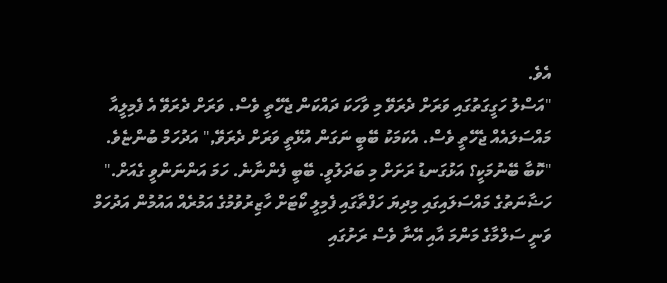އެވެ.
"އަސްލު ހަގީގަތުގައި ވަރަށް ދެރަވޭ މި ވާހަކަ ދައްކަން ޖެހޭތީ ވެސް. ވަރަށް ދެރަވޭ އެ ފެމިލީއާ މައްސަލައެއް ޖެހޭތީ ވެސް. އެކަމަކު ބޭބީ ނަގަން އުޅޭތީ ވަރަށް ދެރަވޭ," އަދުހަމް ބުންޏެވެ.
"ކޮބާ ބޭނުމަކީ؟ އަޅުގަނޑު ރަށަށް މި ބަދަލުވީ. ބޭބީ ފެންނާނެ. ހަމަ އަންނަންވީ ގެއަށް."
ހަޟާނަތުގެ މައްސަލައިގައި މިދިޔަ ހަފްތާގައި ފެމިލީ ކޯޓަށް ހާޒިރުވުމުގެ އަމުރެއް އައުމުން އަދުހަމް ވަނީ ސަލްމާގެ މަންމަ އާއި އޭނާ ވެސް ރަށުގައި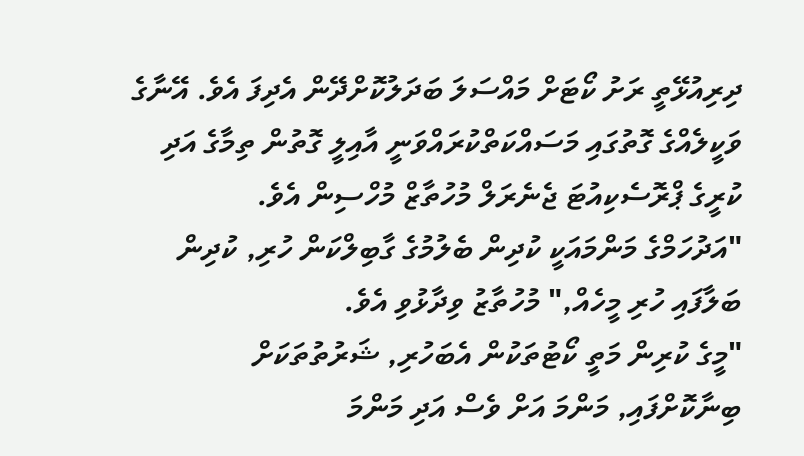ދިރިއުޅޭތީ ރަށު ކޯޓަށް މައްސަލަ ބަދަލުކޮށްދޭން އެދިފަ އެވެ. އޭނާގެ ވަކީލެއްގެ ގޮތުގައި މަސައްކަތްކުރައްވަނީ އާއިލީ ގޮތުން ތިމާގެ އަދި ކުރީގެ ޕްރޮސެކިއުޓަ ޖެނެރަލް މުހުތާޒް މުހްސިން އެވެ.
"އަދުހަމްގެ މަންމައަކީ ކުދިން ބެލުމުގެ ގާބިލްކަން ހުރި, ކުދިން ބަލާފައި ހުރި މީހެއް," މުހުތާޒު ވިދާޅުވި އެވެ.
"މީގެ ކުރިން މަތީ ކޯޓުތަކުން އެބަހުރި, ޝަރުތުތަކަށް ބިނާކޮށްފައި, މަންމަ އަށް ވެސް އަދި މަންމަ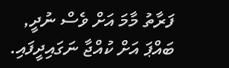ފަރާތު މާމަ އަށް ވެސް ނުދީ, ބައްޕަ އަށް ކުއްޖާ ނަގައިދީފައި.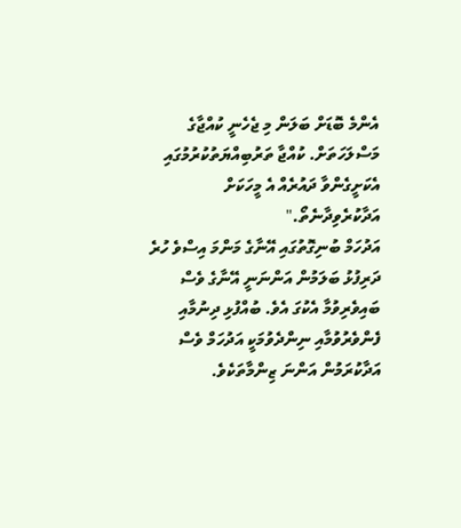އެންމެ ބޮޑަށް ބަލަން މި ޖެހެނީ ކުއްޖާގެ މަސްލަހަތަށް. ކުއްޖާ ތަރުބިއްޔަތުކުރުމުގައި އެކަށީގެންވާ ދައުރެއް އެ މީހަކަށް އަދާކުރެވިދާނެތޯ."
އަދުހަމް ބުނިގޮތުގައި އޭނާގެ މަންމަ އިސްވެ ހުރެ ދަރިފުޅު ބަލަމުން އަންނަނީ އޭނާގެ ވެސް ބައިވެރިވުމާ އެކުގަ އެވެ. ބުއްފުޅި ދިނުމާއި ފެންވެރުވުމާއި ނިންދެވުމަކީ އަދުހަމް ވެސް އަދާކުރަމުން އަންނަ ޒިންމާތަކެވެ.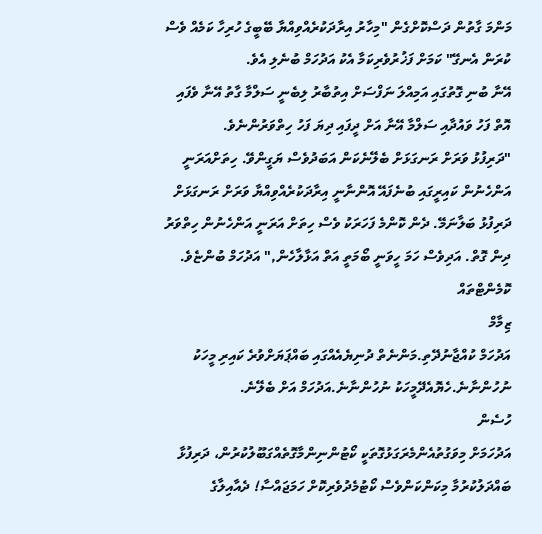މަންމަ ގާތުން ދަސްކޮށްގެން "މިހާރު އިރާދަކުރެއްވިއްޔާ ބޭބީގެ ހުރިހާ ކަމެއް ވެސް ކުރަން އެނގޭ" ކަމަށް ފަޚުރުވެރިކަމާ އެކު އަދުހަމް ބުނެލި އެވެ.
އޭނާ ބުނި ގޮތުގައި އަމިއްލަ ނަފްސަށް އިތުބާރު ލިބެނީ ސަލްމާ ގާތު އޭނާ ވެފައި އޮތް ފަހު ވައުދާއި ސަލްމާ އޭނާ އަށް ދީފައި ދިޔަ ފަހު ހިތްވަރުންނެވެ.
"ދަރިފުޅު ވަރަށް ރަނގަޅަށް ބެލޭނެކަން އަބަދުވެސް ޔަގީންވޭ. ހިތަށްއަރަނީ އަންހެނުން ކައިރީގައި ބުނެފައޭ އޮންނާނީ އިރާދަކުރެއްވިއްޔާ ވަރަށް ރަނގަޅަށް ދަރިފުޅު ބަލާނަމޭ. ދެން ކޮންމެ ފަހަރަކު ވެސް ހިތަށް އަރަނީ އަންހެނުން ހިތްވަރު ދިން ގޮތް. އަދިވެސް ހަމަ ހީވަނީ ބޯމަތީ އަތް އަޅާލާހެން," އަދުހަމް ބުންޏެވެ.
ކޮމެންޓްތައް
ޒިމާމް
އަދުހަމް ކުއްޖާނުދޭތި.މަންނެތް ދުނިޔެއެއްގައި ބައްޕަޔަށްވުރެ ކައިރި މީހަކު ނުހުންނާނެ.ހެޔޮއެދޭމީހަކު ނުހުންނާނެ.އަދުހަމް އަށް ބެލޭނެ.
ހުސެން
އަދުހަމަށް މިވަގުތުއެންމެރަގަޅުގޮތަކީ ކޯޓުންނިންމާގޮތެއްގަބޫލުކުރުން، ދަރިފުޅާ ބައްދަލުކުރުމާ މިކަންކަންވެސް ކޯޓުމެދުވެރިކޮށް ހަމަޖައްސާ! ދެއާއިލާގެ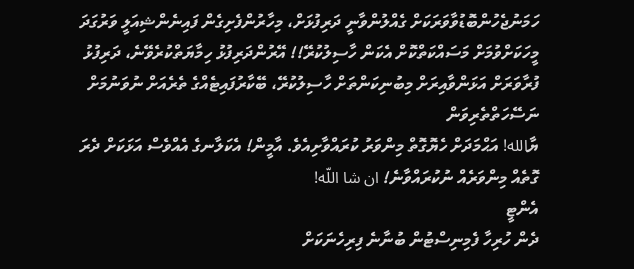ހަމަނުޖެހުންބޮޑުވާވަރަކަށް ގެއްލުންވާނީ ދަރިފުޅަށް، މިހާރުންފެށިގެން ފައިނެންޝިއަލީ ވަރުގަދަ މީހަކަށްވުމަށް މަސައްކަތްކޮށް އެކަން ހާސިލުކުރޭ!! އޭރުންދަރިފުޅު ހިމާޔަތްކުރެވޭނެ، ދަރިފުޅު ފުރާވަރަށް އަޅަންވާއިރަށް މިބުނިކަންތަށް ހާސިލުކުރޭ، ބޭކާރުފައިޓެއްގެ ތެރެއަށް ނުވަނުމަށް ނަސޭހަތްތެރިވަން
ޔާالله! އަޙްމަދަށް ހެޔޮގޮތް މިންވަރު ކުރައްވާށިއެވެ. އާމީން! އެކަލާނގެ އެއްވެސް އަޅަކަށް ދެރަ ގޮތެއް މިންވަރެއް ނުކުރައްވާނެ! ان شا اللّه!
އެންޓީ
ދެން ހުރިހާ ފެމިނިސްޓުން ބުނާނެ ފިރިހެނަކަށް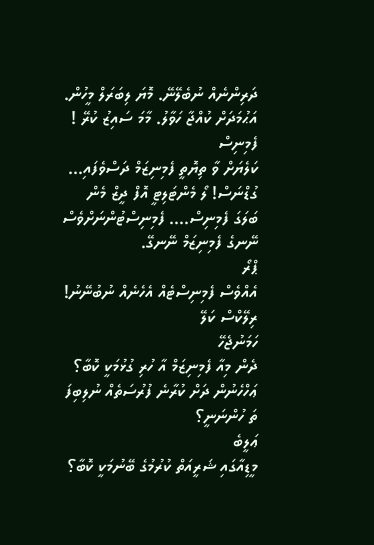ދަރިންނެއް ނުބެލޭނޭ. މޮޔަ ލިބަރަލް މީހުން. އަޙުމަދަށް ކުއްޖާ ހަވާލު. މާމަ ސައިޒު ކުރޭ !
ފެމިނިސް
ކަލެޔަށް ވާ ތިޔޮތީ ފެމިނިޒަމް ދަސްވެފައި... ގުޑްނަސް! ލޯ މެންޓަލިޓީ އޮފް ދީޒް މެން
ބަލަގަ ފެމިނިސް.... ފެމިނިސްޓުންނަށްވެސް ނޭނގެ ފެމިނިޒަމް ނޭނގޭ.
ޕްރޯ
އެއްވެސް ފެމިނިސްޓެއް އެހެނެއް ނުބުނޭނު! ރިލޭކްސް ކަލޭ
ހަމަނުޖެހޭ
ދެން މިއާ ފެމިނިޒަމް އާ ހުރި ގުޅުމަކީ ކޮބާ؟ ޢަހްހެނުން ދަށް ކުރާނެ ފުރުސަތެއް ނުލިބިފަ ތަ ހުންނަނީ؟
ޢަލީބެ
މީޑިއާގައި ޝަރީއަތް ކުރުމުގެ ބޭނުމަކީ ކޮބާ؟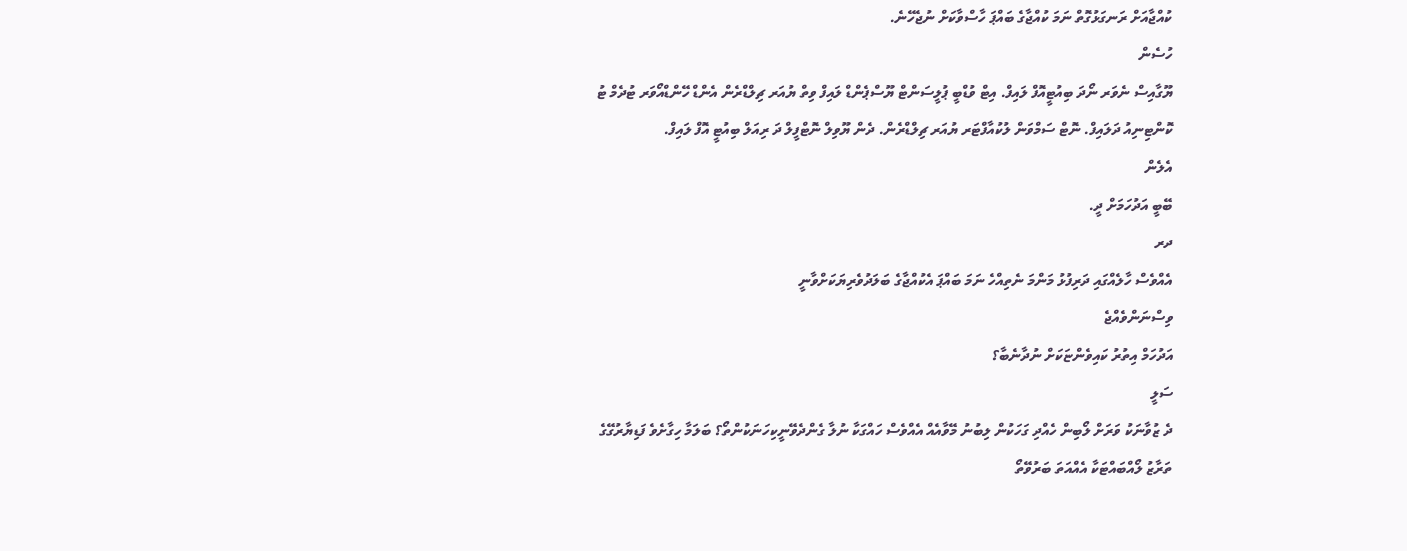ކުއްޖާއަށް ރަނގަޅުގޮތް ނަމަ ކުއްޖާގެ ބައްޕަ ހާސްވާކަށް ނުޖެހޭނެ.
ހުސެން
ޔޫގާއިސް ނެވަރ ނޯދަ ބިއުޓީއޮފް ލައިފް. އިޓް ވުޑްބީ ޕުލީސަންޓް ޔޫސްޕެންޑް ލައިފް ވިތް ޔުއަރ ޗިލްޑްރެން އެންޑް ހޭންޑްއޯވަރ ޓުދެމް ޓު ކޮންޓިނިއު ދަލައިފް. ނޮޓް ސަމްވަން ލުކުއާފްޓަރ ޔުއަރ ޗިލްޑްރެން. ދެން ޔޫވިލް ނޮޓްފީލް ދަ ރިއަލް ބިއުޓީ އޮފް ލައިފް.
އެލެން
ބޭބީ އަދުހަމަށް ދީ.
ދރ
އެއްވެސް ހާލެއްގައި ދަރިފުޅު މަންމަ ނެތިއްހެ ނަމަ ބައްޕަ އެކުއްޖާގެ ބަލަދުވެރިޔަކަށްވާނީ
ވިސްނަންވެއްޖެ
އަދުހަމް އިތުރު ކައިވެންޏަކަށް ނުދާނެބާ؟
ސަލީ
ދެ ޒުވާނަކު ވަރަށް ލޯބިން ހެއްދި ގަހަކުން ލިބުނު މޭވާއެއް އެއްވެސް ހައްގަކާ ނުލާ ގެންދެވޭނީކިހަނަކުންތޯ؟ ބަލަމާ ހިގާށެވެ ފަޑިޔާރުގޭގެ ތަރާޒު ލޯއްބައްޓަކާ އެއްއަތަ ބަރުވޭތޯ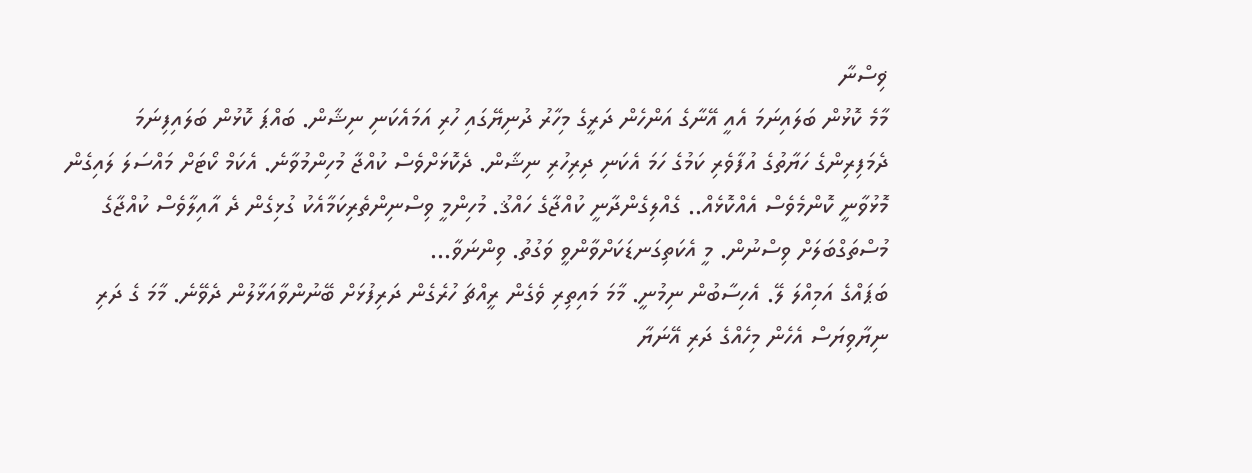ޥިސްނާ
މާމެ ކޮޅުން ބަލައިނަމަ އެއީ އޭނާގެ އަންހެން ދަރީގެ މިހާރު ދުނިޔޭގައި ހުރި އަމައެކަނި ނިޝާން. ބައްޕަ ކޮޅުން ބަލައިފިނަމަ ދެމަފިރިންގެ ހަޔާތުގެ އުފާވެރި ކަމުގެ ހަމަ އެކަނި ދިރިހުރި ނިޝާން. ދެކޮޅަށްވެސް ކުއްޖާ މުހިންމުވާނެ. އެކަމް ކޯޓަށް މައްސަލަ ލައިގެން މޮޅުވާނީ ކޮންމެވެސް އެއްކޮޅެއް.. ގެއްލިގެންދާނީ ކުއްޖާގެ ހައްޤު. މުހިންމީ ވިސްނިންތެރިކަމާއެކު ގުޅިގެން ދެ އާއިލާވެސް ކުއްޖާގެ މުސްތަގްބަލަށް ވިސްނުން. މީ އެކަތިގަނޑަކަށްވާންވީ ވަގުތު. ވިންނަވާ...
ބަޕައްގެ އަމިއްލަ ލޭ. އެހިސާބުން ނިމުނީ. މާމަ މައިތިރި ވެގެން ރީއްޗަ ހުރެގެން ދަރިފުޅަށް ބޭނުންވާއަޅާލުން ދެވޭނެ. މާމަ ގެ ދަރި ނިޔާވިޔަސް އެހެން މިހެއްގެ ދަރި އޭނަޔާ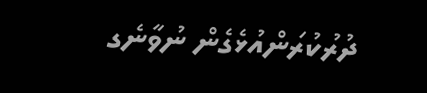ދުރުކުރަންއުޅެގެން ނުވާނެގ